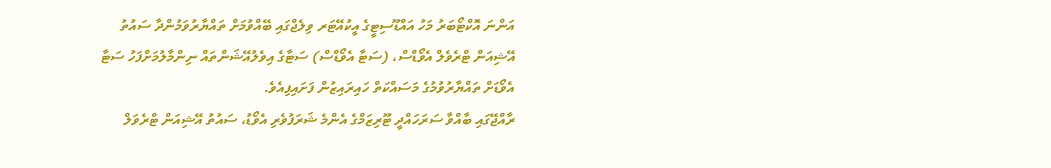އަންނަ އޮކްޓޯބަރު މަހު އައްޑޫސިޓީގެ އީކުއޭޓަރ ވިލެޖްގައި ބޭއްވުމަށް ތައްޔާރުވަމުންދާ ސައުތު އޭޝިއަން ޓްރެވެލް އެވޯޑްސް، (ސަޓާ އެވޯޑްސް) ސަޓާގެ އިވެލުއޭޝަންތައް ނިންމާލުމަށްފަހު ސަޓާ އެވޯޑަށް ތައްޔާރުވުމުގެ މަސައްކަތް ހައިރައިޒުން ފަށައިފިއެވެ.
ރާއްޖޭގައި ބާއްވާ ސަރަހައްދީ ޓޫރިޒަމްގެ އެންމެ ޝަރަފުވެރި އެވޯޑު، ސައުތު އޭޝިއަން ޓްރެވަލް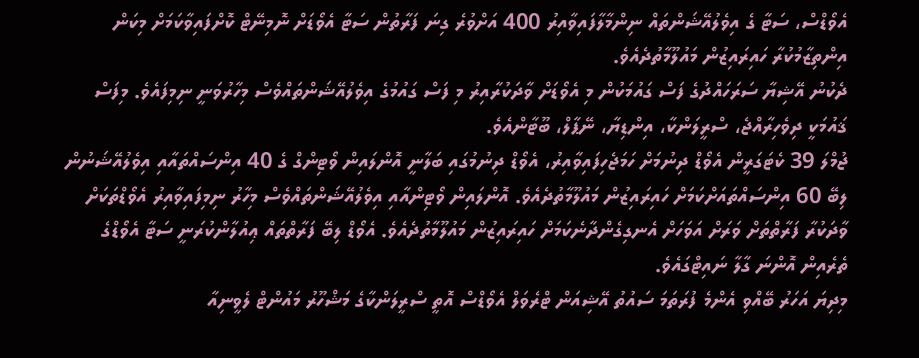އެވޯޑްސް، ސަޓާ ގެ އިވެލުއޭޝަންތައް ނިންމާލާފައިވާއިރު 400 އަށްވުރެ ގިނަ ފަރާތުން ސަޓާ އެވޯޑަށް ނޮމިނޭޓް ކޮށްފައިވާކަމަށް މިކަން އިންތިޒާމުކުރާ ހައިރައިޒުން މައުލޫމާތުދެއެވެ.
ދެކުނު އޭޝިޔާ ސަރަހައްދުގެ ފަސް ގައުމަކުން މި އެވޯޑަށް ވާދަކުރާއިރު މި ފަސް ގައުމުގެ އިވެލުއޭޝަންތައްވެސް މިހާރުވަނީ ނިމިފައެވެ. މިފަސް ޤައުމަކީ ދިވެހިރާއްޖެ، ސްރީލަންކާ، އިންޑިޔާ، ނޭޕާލް، ބޫޓާންއެވެ.
ޖުމްލަ 39 ކެޓަގަރީން އެވޯޑް ދިނުމަށް ހަމަޖެހިފައިވާއިރު، އެވޯޑް ދިނުމުގައި ބަލާނީ އޮންލައިން ވޯޓިންގް ގެ 40 އިންސައްތައާއި އިވެލުއޭޝަނުން ލިބޭ 60 އިންސައްތައަށްކަމަށް ހައިރައިޒުން މައުލޫމާތުދެއެވެ. އޮންލައިން ވޯޓިންއާއި އިވެލުއޭޝަންތައްވެސް މިހާރު ނިމިފައިވާއިރު އެވޯޑްތަކަށް ވާދަކުރާ ފަރާތްތަށް ވަރަށް އަވަހަށް އެނގިގެންދާނެކަމަށް ހައިރައިޒުން މައުލޫމާތުދެއެވެ. އެވޯޑް ލިބޭ ފަރާތްތައް ޢިއުލާންކުރަނީ ސަޓާ އެވޯޑްގެ ތެރެއިން އޮންނަ ގާލާ ނައިޓްގައެވެ.
މިދިޔަ އަހަރު ބޭއްވި އެންމެ ފުރަތަމަ ސައުތު އޭޝިއަން ޓްރެވަލް އެވޯޑްސް އޮތީ ސްރީލަންކާގެ މަޝްހޫރު މައުންޓް ލެވީނިއާ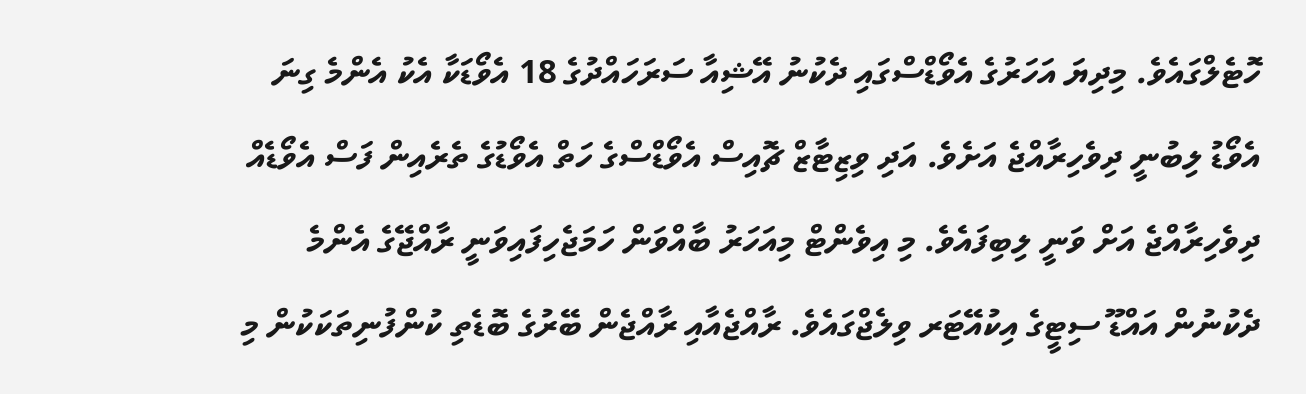ހޮޓެލްގައެވެ. މިދިޔަ އަހަރުގެ އެވޯޑްސްގައި ދެކުނު އޭޝިއާ ސަރަހައްދުގެ 18 އެވޯޑަކާ އެކު އެންމެ ގިނަ އެވޯޑު ލިބުނީ ދިވެހިރާއްޖެ އަށެވެ. އަދި ވިޒިޓާޒް ޗޮއިސް އެވޯޑްސްގެ ހަތް އެވޯޑުގެ ތެރެއިން ފަސް އެވޯޑެއް ދިވެހިރާއްޖެ އަށް ވަނީ ލިބިފައެވެ. މި އިވެންޓް މިއަހަރު ބާއްވަން ހަމަޖެހިފައިވަނީ ރާއްޖޭގެ އެންމެ ދެކުނުން އައްޑޫ ސިޓީގެ އިކުއޭޓަރ ވިލެޖްގައެވެ. ރާއްޖެއާއި ރާއްޖެން ބޭރުގެ ބޮޑެތި ކުންފުނިތަކަކުން މި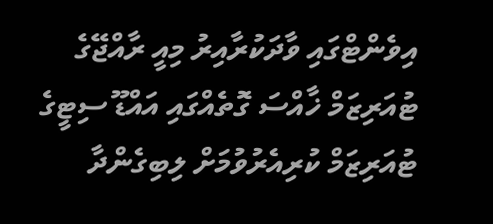އިވެންޓްގައި ވާދަކުރާއިރު މިއީ ރާއްޖޭގެ ޓުއަރިޒަމް ޚާއްސަ ގޮތެއްގައި އައްޑޫ ސިޓީގެ ޓުއަރިޒަމް ކުރިއެރުވުމަށް ލިބިގެންދާ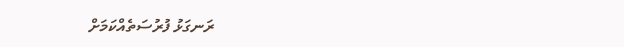ރަނގަޅު ފުރުސަތެއްކަމަށް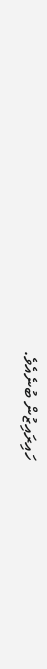ހައިރައިޒުން ބުނެއެވެ.